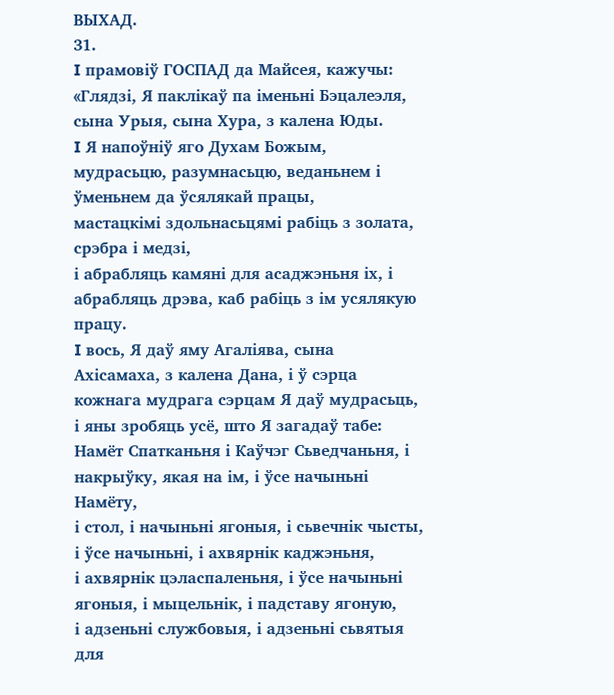ВЫХАД.
31.
I прамовіў ГОСПАД да Майсея, кажучы:
«Глядзі, Я паклікаў па іменьні Бэцалеэля, сына Урыя, сына Хура, з калена Юды.
I Я напоўніў яго Духам Божым, мудрасьцю, разумнасьцю, веданьнем і ўменьнем да ўсялякай працы,
мастацкімі здольнасьцямі рабіць з золата, срэбра і медзі,
і абрабляць камяні для асаджэньня іх, і абрабляць дрэва, каб рабіць з ім усялякую працу.
I вось, Я даў яму Агаліява, сына Ахісамаха, з калена Дана, і ў сэрца кожнага мудрага сэрцам Я даў мудрасьць, і яны зробяць усё, што Я загадаў табе:
Намёт Спатканьня і Каўчэг Сьведчаньня, і накрыўку, якая на ім, і ўсе начыньні Намёту,
і стол, і начыньні ягоныя, і сьвечнік чысты, і ўсе начыньні, і ахвярнік каджэньня,
і ахвярнік цэласпаленьня, і ўсе начыньні ягоныя, і мыцельнік, і падставу ягоную,
і адзеньні службовыя, і адзеньні сьвятыя для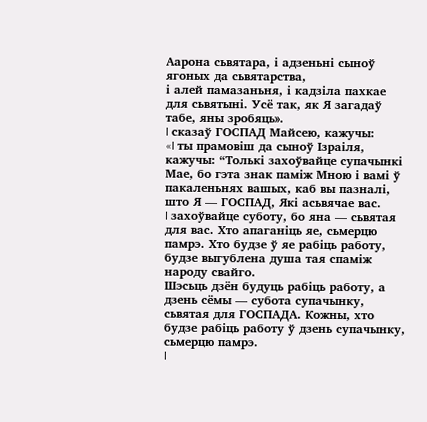Аарона сьвятара, і адзеньні сыноў ягоных да сьвятарства,
і алей памазаньня, і кадзіла пахкае для сьвятыні. Усё так, як Я загадаў табе, яны зробяць».
I сказаў ГОСПАД Майсею, кажучы:
«I ты прамовіш да сыноў Ізраіля, кажучы: “Толькі захоўвайце супачынкі Мае, бо гэта знак паміж Мною і вамі ў пакаленьнях вашых, каб вы пазналі, што Я — ГОСПАД, Які асьвячае вас.
I захоўвайце суботу, бо яна — сьвятая для вас. Хто апаганіць яе, сьмерцю памрэ. Хто будзе ў яе рабіць работу, будзе выгублена душа тая спаміж народу свайго.
Шэсьць дзён будуць рабіць работу, а дзень сёмы — субота супачынку, сьвятая для ГОСПАДА. Кожны, хто будзе рабіць работу ў дзень супачынку, сьмерцю памрэ.
I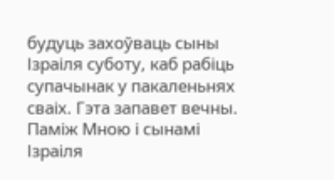будуць захоўваць сыны Ізраіля суботу, каб рабіць супачынак у пакаленьнях сваіх. Гэта запавет вечны.
Паміж Мною і сынамі Ізраіля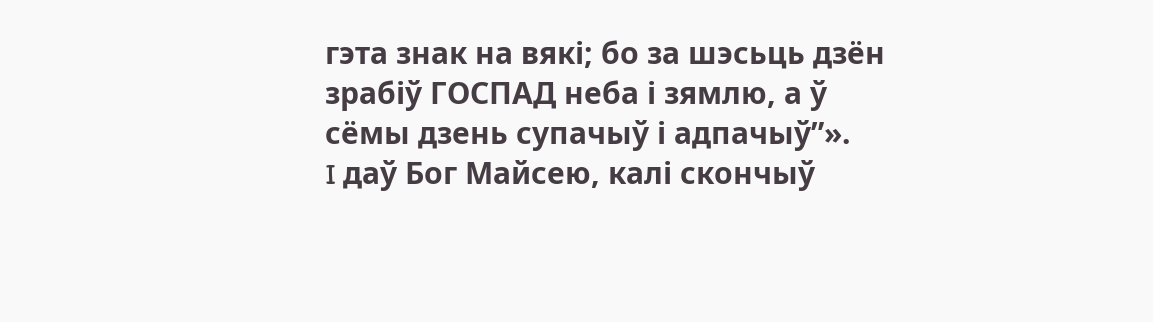гэта знак на вякі; бо за шэсьць дзён зрабіў ГОСПАД неба і зямлю, а ў сёмы дзень супачыў і адпачыў”».
I даў Бог Майсею, калі скончыў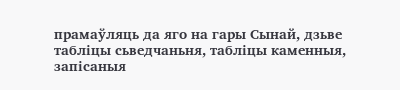прамаўляць да яго на гары Сынай, дзьве табліцы сьведчаньня, табліцы каменныя, запісаныя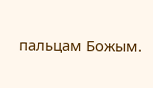пальцам Божым.